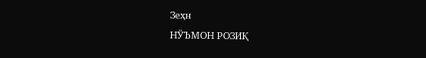Зеҳн
НЎЪМОН РОЗИҚ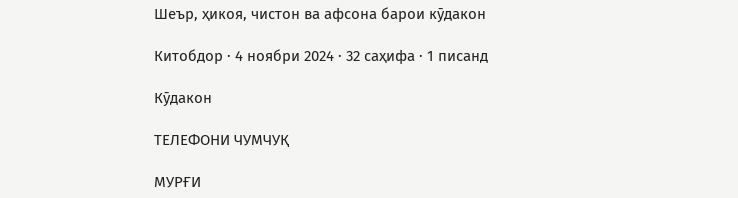Шеър, ҳикоя, чистон ва афсона барои кӯдакон

Китобдор · 4 ноябри 2024 · 32 саҳифа · 1 писанд

Кӯдакон

ТЕЛЕФОНИ ЧУМЧУҚ

МУРҒИ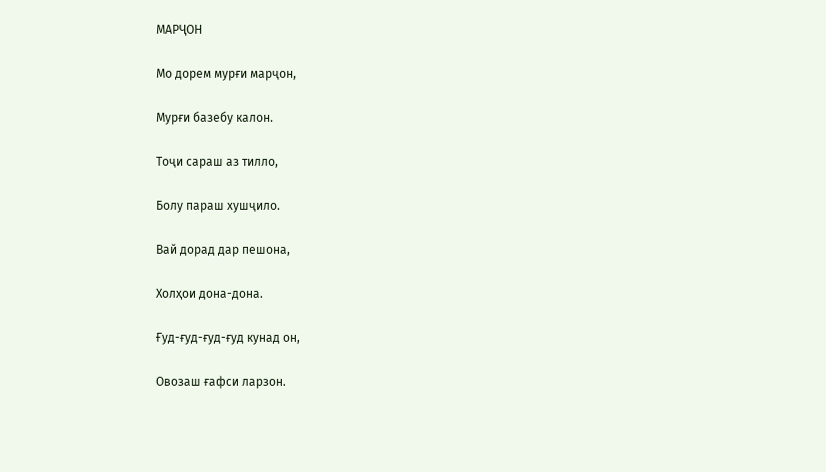МАРҶОН

Мо дорем мурғи марҷон,

Мурғи базебу калон.

Тоҷи сараш аз тилло,

Болу параш хушҷило.

Вай дорад дар пешона,

Холҳои дона-дона.

Ғуд-ғуд-ғуд-ғуд кунад он,

Овозаш ғафси ларзон.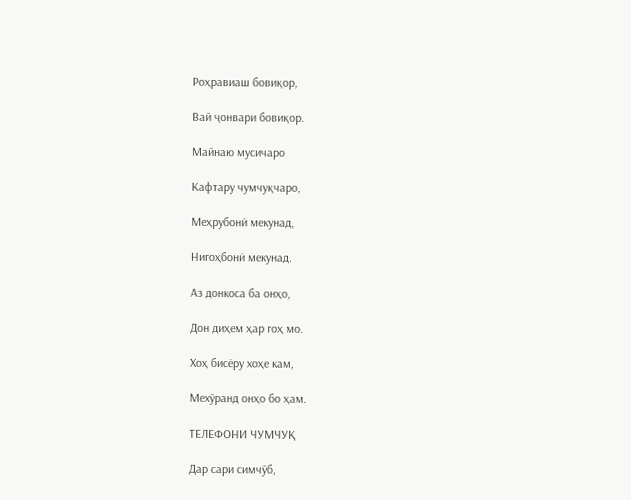Роҳравиаш бовиқор,

Вай ҷонвари бовиқор.

Майнаю мусичаро

Кафтару чумчуқчаро,

Меҳрубонӣ мекунад,

Нигоҳбонӣ мекунад.

Аз донкоса ба онҳо,

Дон диҳем ҳар гоҳ мо.

Хоҳ бисёру хоҳе кам,

Мехўранд онҳо бо ҳам.

ТЕЛЕФОНИ ЧУМЧУҚ

Дар сари симчўб,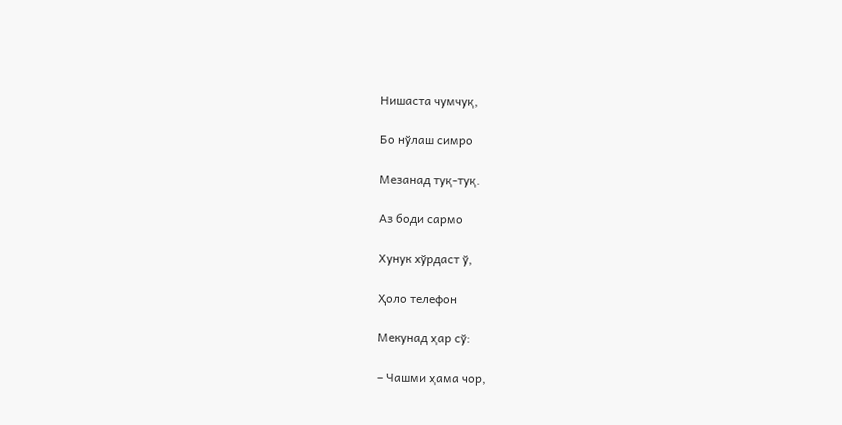Нишаста чумчуқ,

Бо нўлаш симро

Мезанад туқ-туқ.

Аз боди сармо

Хунук хўрдаст ў,

Ҳоло телефон

Мекунад ҳар сў:

– Чашми ҳама чор,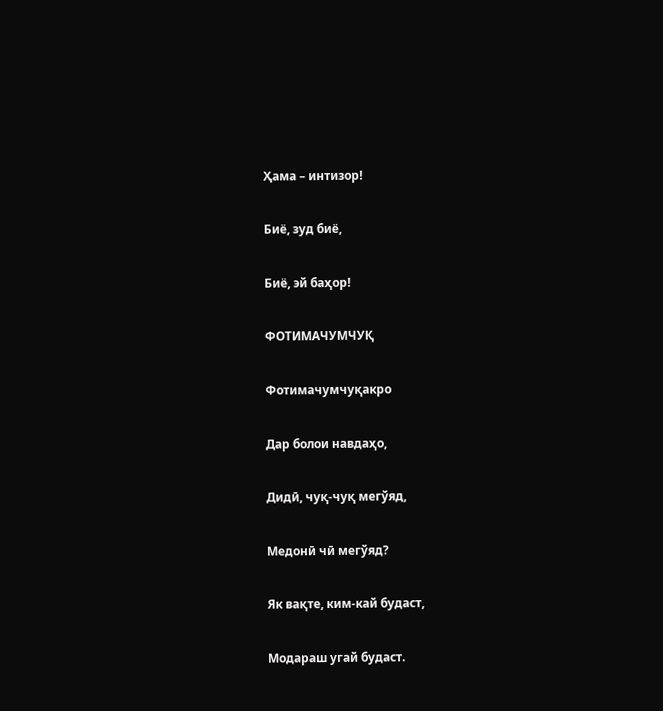Ҳама – интизор!

Биё, зуд биё,

Биё, эй баҳор!

ФОТИМАЧУМЧУҚ

Фотимачумчуқакро

Дар болои навдаҳо,

Дидӣ, чуқ-чуқ мегўяд,

Медонӣ чӣ мегўяд?

Як вақте, ким-кай будаст,

Модараш угай будаст.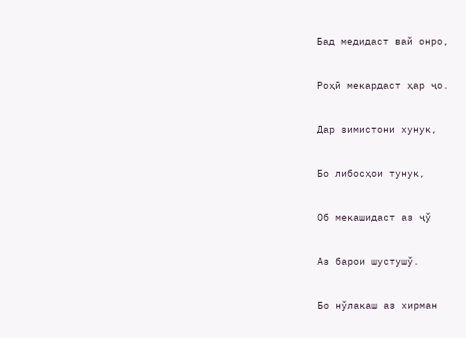Бад медидаст вай онро,

Роҳӣ мекардаст ҳар ҷо.

Дар зимистони хунук,

Бо либосҳои тунук,

Об мекашидаст аз ҷў

Аз барои шустушў.

Бо нўлакаш аз хирман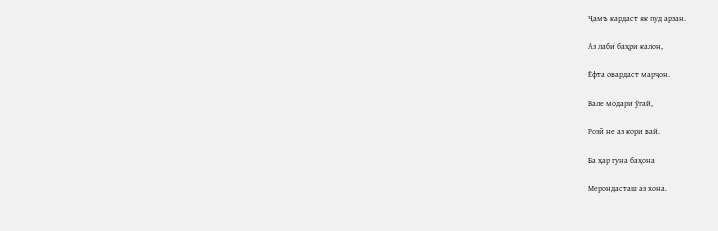Ҷамъ кардаст як пуд арзан.

Аз лаби баҳри калон,

Ёфта овардаст марҷон.

Вале модари ўгай,

Розӣ не аз кори вай.

Ба ҳар гуна баҳона

Мерондасташ аз хона.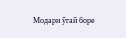Модари ўгай боре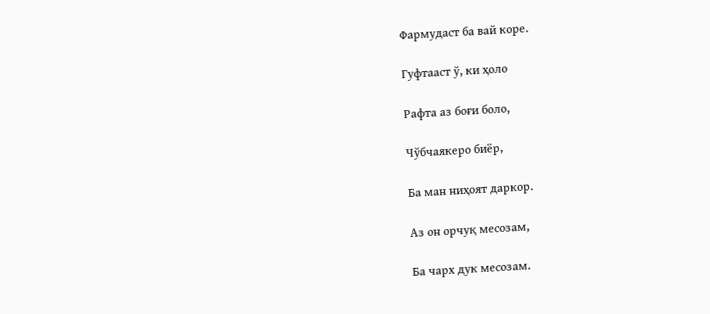Фармудаст ба вай коре.

Гуфтааст ў, ки ҳоло

Рафта аз боғи боло,

Чўбчаякеро биёр,

Ба ман ниҳоят даркор.

Аз он орчуқ месозам,

Ба чарх дук месозам.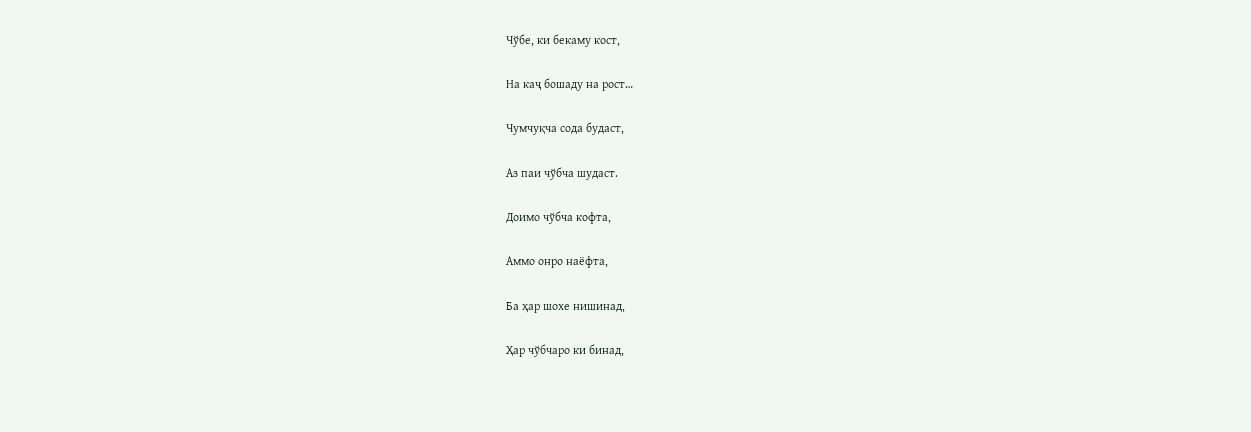Чўбе, ки бекаму кост,

На каҷ бошаду на рост…

Чумчуқча сода будаст,

Аз паи чўбча шудаст.

Доимо чўбча кофта,

Аммо онро наёфта,

Ба ҳар шохе нишинад,

Ҳар чўбчаро ки бинад,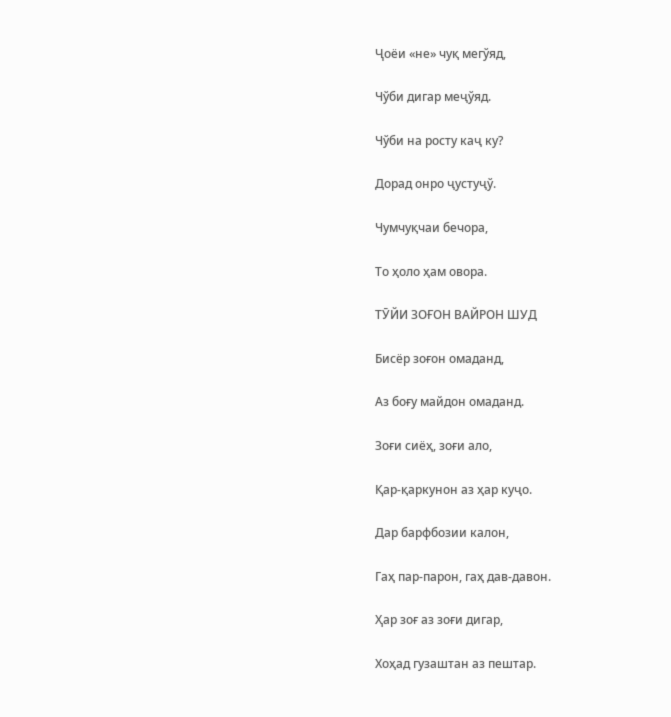Ҷоёи «не» чуқ мегўяд,

Чўби дигар меҷўяд.

Чўби на росту каҷ ку?

Дорад онро ҷустуҷў.

Чумчуқчаи бечора,

То ҳоло ҳам овора.

ТӮЙИ ЗОҒОН ВАЙРОН ШУД

Бисёр зоғон омаданд,

Аз боғу майдон омаданд.

Зоғи сиёҳ, зоғи ало,

Қар-қаркунон аз ҳар куҷо.

Дар барфбозии калон,

Гаҳ пар-парон, гаҳ дав-давон.

Ҳар зоғ аз зоғи дигар,

Хоҳад гузаштан аз пештар.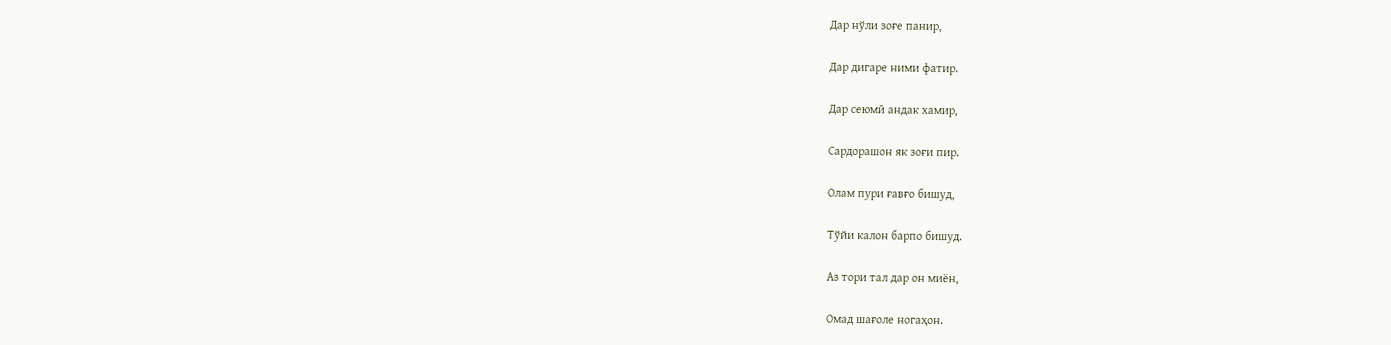Дар нўли зоғе панир,

Дар дигаре ними фатир.

Дар сеюмӣ андак хамир,

Сардорашон як зоғи пир.

Олам пури ғавғо бишуд,

Тўйи калон барпо бишуд.

Аз тори тал дар он миён,

Омад шағоле ногаҳон.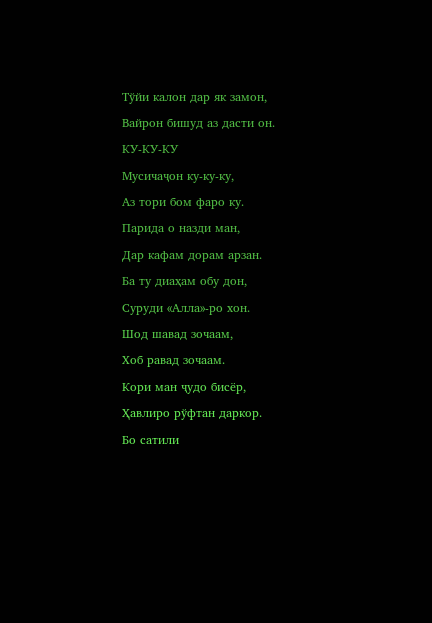Тўйи калон дар як замон,

Вайрон бишуд аз дасти он.

КУ-КУ-КУ

Мусичаҷон ку-ку-ку,

Аз тори бом фаро ку.

Парида о назди ман,

Дар кафам дорам арзан.

Ба ту диаҳам обу дон,

Суруди «Алла»-ро хон.

Шод шавад зочаам,

Хоб равад зочаам.

Кори ман ҷудо бисёр,

Ҳавлиро рўфтан даркор.

Бо сатили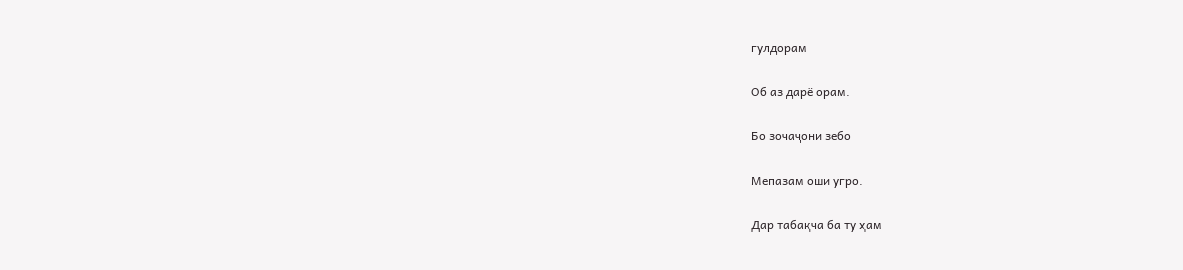гулдорам

Об аз дарё орам.

Бо зочаҷони зебо

Мепазам оши угро.

Дар табақча ба ту ҳам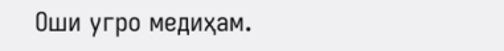Оши угро медиҳам.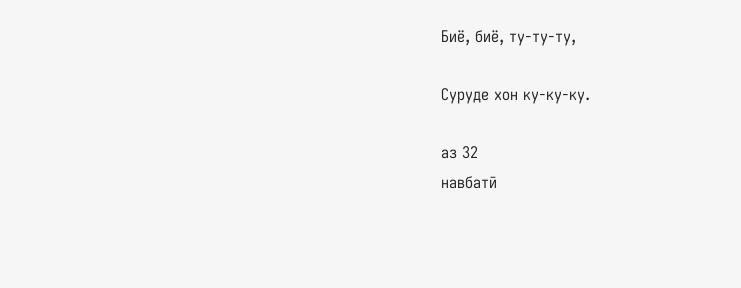Биё, биё, ту-ту-ту,

Суруде хон ку-ку-ку.

аз 32
навбатӣ